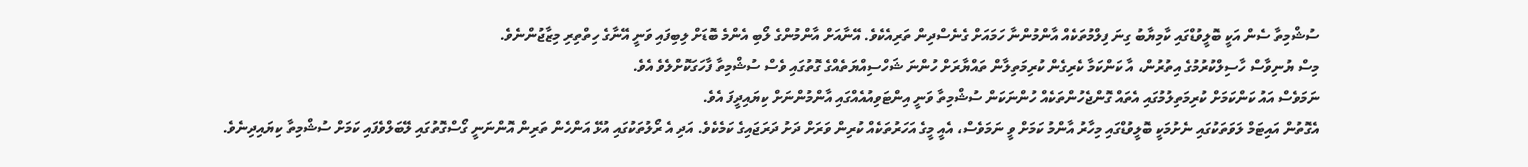ސުޝްމިތާ ސެން އަކީ ބޮލީވުޑްގައި ކާމިޔާބު ގިނަ ފިލްމުތަކެއް އާންމުންނާ ހަމައަށް ގެނެސްދިން ތަރިއެކެވެ. އޭނާއަށް އާންމުންގެ ލޯބި އެންމެ ބޮޑަށް ލިބިފައި ވަނީ އޭނާގެ ހިތްތިރި މިޒާޖުންނެވެ.
މިސް ޔުނިވާސް ހާސިލްކުރުމުގެ އިތުރުން، އާ ކަންކަމާ ކެރިގެން ކުރިމަތިލާން ތައްޔާރަށް ހުންނަ ޝަހްސިއްޔަތެއްގެ ގޮތުގައި ވެސް ސުޝްމިތާ ފާހަގަކޮށްލެވެ އެވެ.
ނަމަވެސް އައު ކަންކަމަށް ކުރިމަތިލުމުގައި އެތައް ގޮންޖެހުންތަކެއް ހުންނަކަން ސުޝްމިތާ ވަނީ އިންޓަވިއުއެއްގައި އާންމުންނަށް ކިޔައިދީފަ އެވެ.
އެގޮތުން އައިޓަމް ލަވަތަކުގައި ނެށުމަކީ ބޮލީވުޑްގައި މިހާރު އާންމު ކަމަށް ވީ ނަމަވެސް، އެއީ މީގެ އަހަރުތަކެއް ކުރިން ވަރަށް ދަށު ދަރަޖައިގެ ކަމެކެވެ. އަދި އެ ރޯލުތަކުގައި އުޅޭ އަންހެން ތަރިން އޮންނަނީ ގޯސްގޮތުގައި ލޭބަލްވެފައި ކަމަށް ސުޝްމިތާ ކިޔައިދިނެވެ.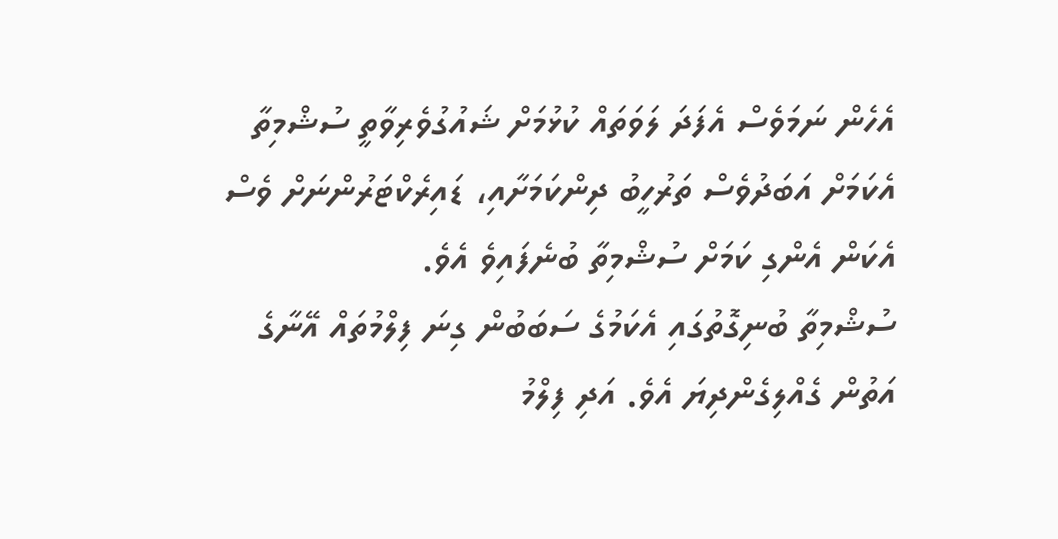އެހެން ނަމަވެސް އެފަދަ ލަވަތައް ކުޅުމަށް ޝައުގުވެރިވާތީ ސުޝްމިތާ އެކަމަށް އަބަދުވެސް ތަރުހީބު ދިންކަމަށާއި، ޑައިރެކްޓަރުންނަށް ވެސް އެކަން އެންގި ކަމަށް ސުޝްމިތާ ބުނެފައިވެ އެވެ.
ސުޝްމިތާ ބުނިގޮތުގައި އެކަމުގެ ސަބަބުން ގިނަ ފިލްމުތައް އޭނާގެ އަތުން ގެއްލިގެންދިޔަ އެވެ. އަދި ފިލްމު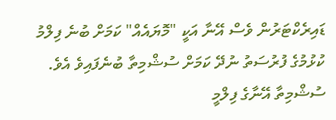ޑައިރެކްޓަރުން ވެސް އޭނާ އަކީ "މޮޔައެއް" ކަމަށް ބުނެ ފިލްމު ކުޅުމުގެ ފުރުސަތު ނުދޭ ކަމަށް ސުޝްމިތާ ބުނެފައިވެ އެވެ.
ސުޝްމިތާ އޭނާގެ ފިލްމީ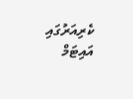ކެރިއަރުގައި އައިޓަމް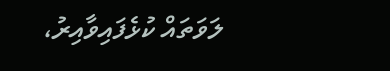ލަވަތައް ކުޅެފައިވާއިރު،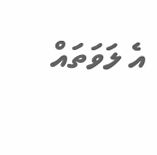އެ ލަވަތައް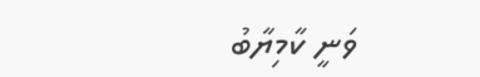ވަނީ ކާމިޔާބު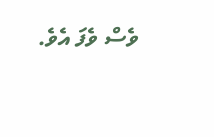ވެސް ވެފަ އެވެ.